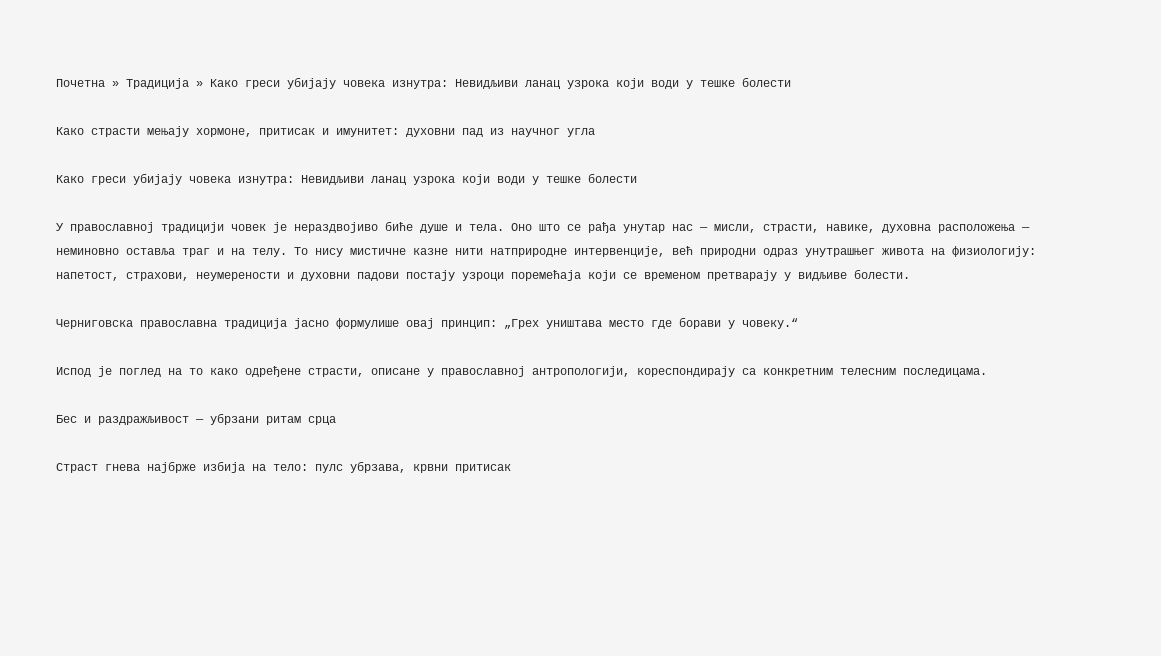Почетна » Традиција » Како греси убијају човека изнутра: Невидљиви ланац узрока који води у тешке болести

Како страсти мењају хормоне, притисак и имунитет: духовни пад из научног угла

Како греси убијају човека изнутра: Невидљиви ланац узрока који води у тешке болести

У православној традицији човек је нераздвојиво биће душе и тела. Оно што се рађа унутар нас — мисли, страсти, навике, духовна расположења — неминовно оставља траг и на телу. То нису мистичне казне нити натприродне интервенције, већ природни одраз унутрашњег живота на физиологију: напетост, страхови, неумерености и духовни падови постају узроци поремећаја који се временом претварају у видљиве болести.

Черниговска православна традиција јасно формулише овај принцип: „Грех уништава место где борави у човеку.“

Испод је поглед на то како одређене страсти, описане у православној антропологији, кореспондирају са конкретним телесним последицама.

Бес и раздражљивост — убрзани ритам срца

Страст гнева најбрже избија на тело: пулс убрзава, крвни притисак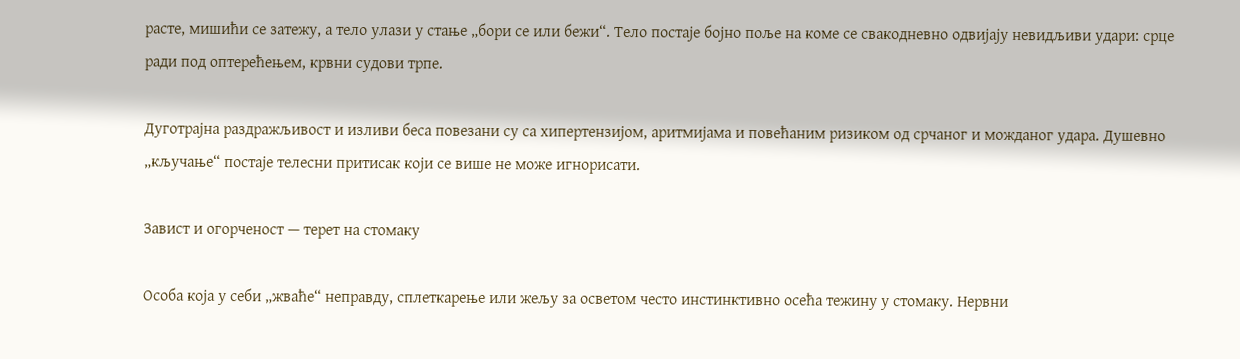расте, мишићи се затежу, а тело улази у стање „бори се или бежи“. Тело постаје бојно поље на коме се свакодневно одвијају невидљиви удари: срце ради под оптерећењем, крвни судови трпе.

Дуготрајна раздражљивост и изливи беса повезани су са хипертензијом, аритмијама и повећаним ризиком од срчаног и можданог удара. Душевно „кључање“ постаје телесни притисак који се више не може игнорисати.

Завист и огорченост — терет на стомаку

Особа која у себи „жваће“ неправду, сплеткарење или жељу за осветом често инстинктивно осећа тежину у стомаку. Нервни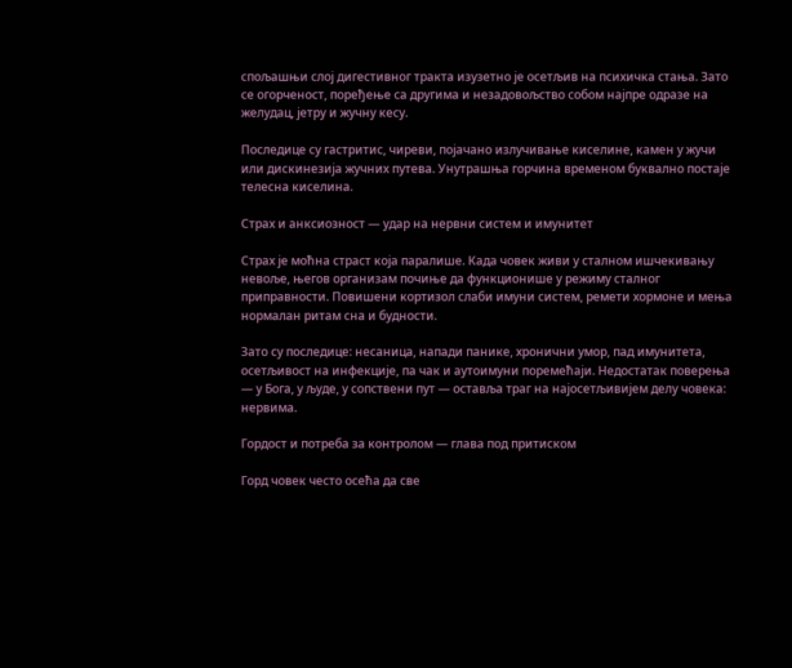спољашњи слој дигестивног тракта изузетно је осетљив на психичка стања. Зато се огорченост, поређење са другима и незадовољство собом најпре одразе на желудац, јетру и жучну кесу.

Последице су гастритис, чиреви, појачано излучивање киселине, камен у жучи или дискинезија жучних путева. Унутрашња горчина временом буквално постаје телесна киселина.

Страх и анксиозност — удар на нервни систем и имунитет

Страх је моћна страст која паралише. Када човек живи у сталном ишчекивању невоље, његов организам почиње да функционише у режиму сталног приправности. Повишени кортизол слаби имуни систем, ремети хормоне и мења нормалан ритам сна и будности.

Зато су последице: несаница, напади панике, хронични умор, пад имунитета, осетљивост на инфекције, па чак и аутоимуни поремећаји. Недостатак поверења — у Бога, у људе, у сопствени пут — оставља траг на најосетљивијем делу човека: нервима.

Гордост и потреба за контролом — глава под притиском

Горд човек често осећа да све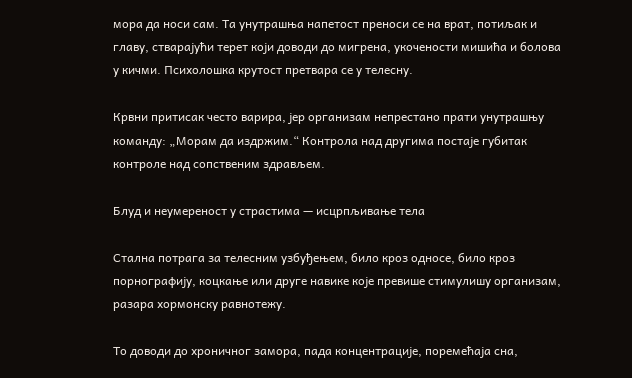мора да носи сам. Та унутрашња напетост преноси се на врат, потиљак и главу, стварајући терет који доводи до мигрена, укочености мишића и болова у кичми. Психолошка крутост претвара се у телесну.

Крвни притисак често варира, јер организам непрестано прати унутрашњу команду: „Морам да издржим.“ Контрола над другима постаје губитак контроле над сопственим здрављем.

Блуд и неумереност у страстима — исцрпљивање тела

Стална потрага за телесним узбуђењем, било кроз односе, било кроз порнографију, коцкање или друге навике које превише стимулишу организам, разара хормонску равнотежу.

То доводи до хроничног замора, пада концентрације, поремећаја сна,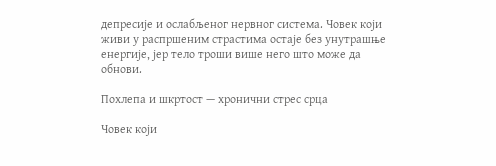депресије и ослабљеног нервног система. Човек који живи у распршеним страстима остаје без унутрашње енергије, јер тело троши више него што може да обнови.

Похлепа и шкртост — хронични стрес срца

Човек који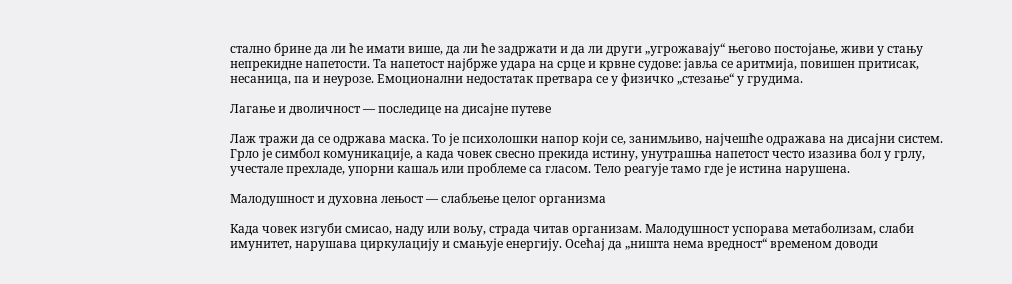стално брине да ли ће имати више, да ли ће задржати и да ли други „угрожавају“ његово постојање, живи у стању непрекидне напетости. Та напетост најбрже удара на срце и крвне судове: јавља се аритмија, повишен притисак, несаница, па и неурозе. Емоционални недостатак претвара се у физичко „стезање“ у грудима.

Лагање и дволичност — последице на дисајне путеве

Лаж тражи да се одржава маска. То је психолошки напор који се, занимљиво, најчешће одражава на дисајни систем. Грло је симбол комуникације, а када човек свесно прекида истину, унутрашња напетост често изазива бол у грлу, учестале прехладе, упорни кашаљ или проблеме са гласом. Тело реагује тамо где је истина нарушена.

Малодушност и духовна лењост — слабљење целог организма

Када човек изгуби смисао, наду или вољу, страда читав организам. Малодушност успорава метаболизам, слаби имунитет, нарушава циркулацију и смањује енергију. Осећај да „ништа нема вредност“ временом доводи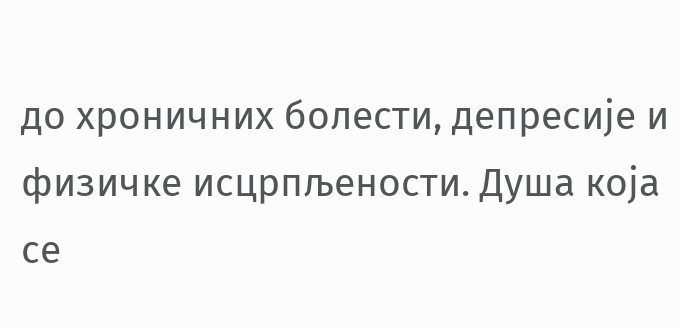до хроничних болести, депресије и физичке исцрпљености. Душа која се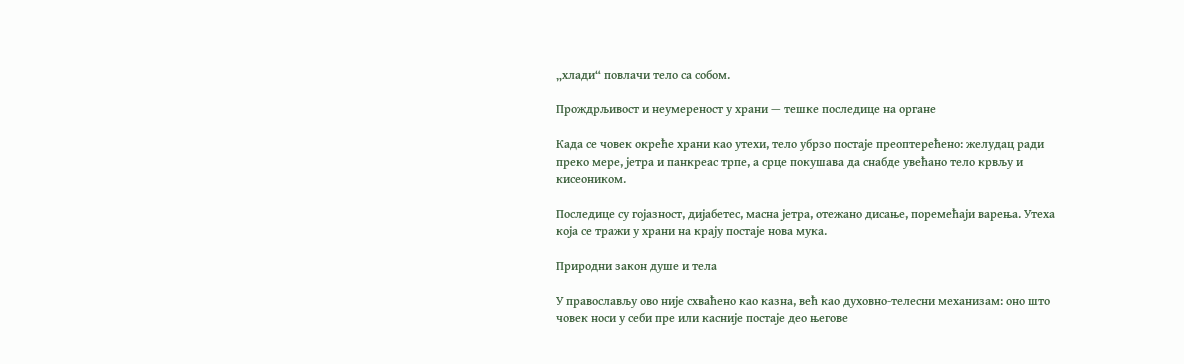„хлади“ повлачи тело са собом.

Прождрљивост и неумереност у храни — тешке последице на органе

Када се човек окреће храни као утехи, тело убрзо постаје преоптерећено: желудац ради преко мере, јетра и панкреас трпе, а срце покушава да снабде увећано тело крвљу и кисеоником.

Последице су гојазност, дијабетес, масна јетра, отежано дисање, поремећаји варења. Утеха која се тражи у храни на крају постаје нова мука.

Природни закон душе и тела

У православљу ово није схваћено као казна, већ као духовно-телесни механизам: оно што човек носи у себи пре или касније постаје део његове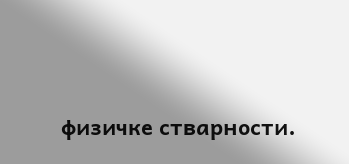физичке стварности.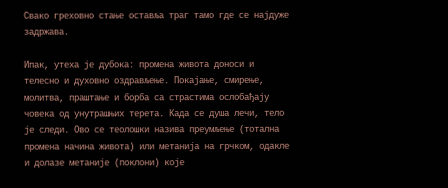Свако греховно стање оставља траг тамо где се најдуже задржава.

Ипак, утеха је дубока: промена живота доноси и телесно и духовно оздрављење. Покајање, смирење, молитва, праштање и борба са страстима ослобађају човека од унутрашњих терета. Када се душа лечи, тело је следи. Ово се теолошки назива преумљење (тотална промена начина живота) или метанија на грчком, одакле и долазе метаније (поклони) које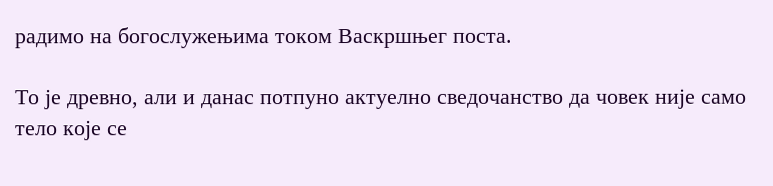радимо на богослужењима током Васкршњег поста.

То је древно, али и данас потпуно актуелно сведочанство да човек није само тело које се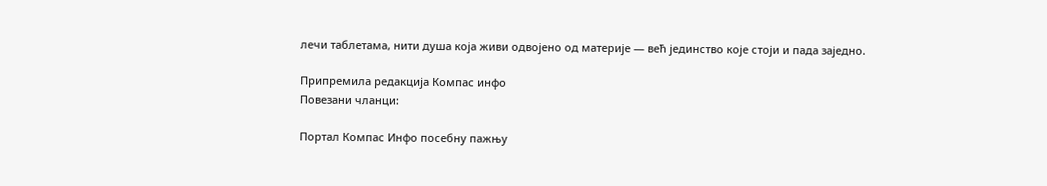лечи таблетама, нити душа која живи одвојено од материје — већ јединство које стоји и пада заједно.

Припремила редакција Компас инфо
Повезани чланци:

Портал Компас Инфо посебну пажњу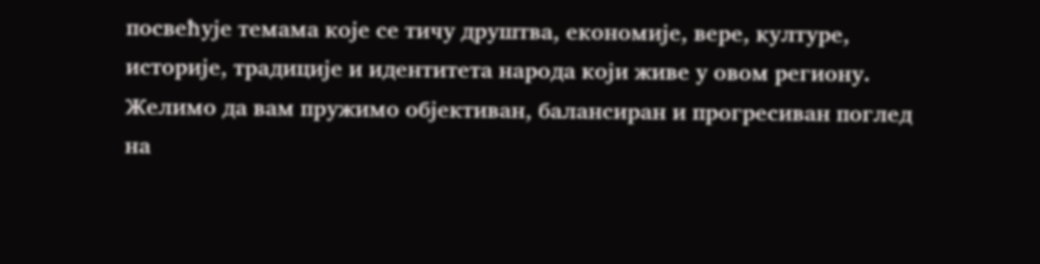посвећује темама које се тичу друштва, економије, вере, културе, историје, традиције и идентитета народа који живе у овом региону. Желимо да вам пружимо објективан, балансиран и прогресиван поглед на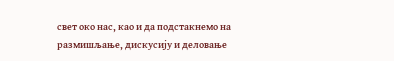свет око нас, као и да подстакнемо на размишљање, дискусију и деловање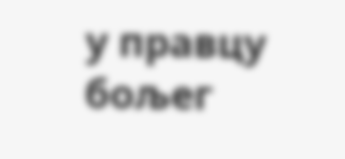у правцу бољег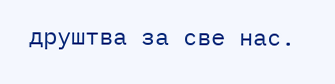друштва за све нас.